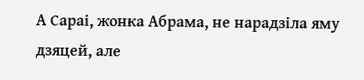А Сараі, жонка Абрама, не нарадзіла яму дзяцей, але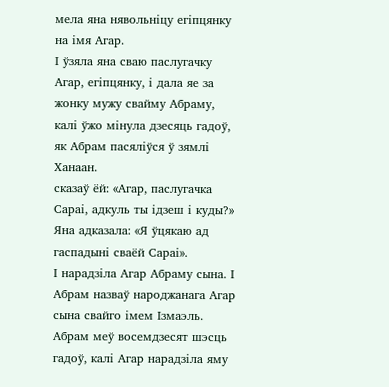мела яна нявольніцу егіпцянку на імя Агар.
І ўзяла яна сваю паслугачку Агар, егіпцянку, і дала яе за жонку мужу свайму Абраму, калі ўжо мінула дзесяць гадоў, як Абрам пасяліўся ў зямлі Ханаан.
сказаў ёй: «Агар, паслугачка Сараі, адкуль ты ідзеш і куды?» Яна адказала: «Я ўцякаю ад гаспадыні сваёй Сараі».
І нарадзіла Агар Абраму сына. І Абрам назваў народжанага Агар сына свайго імем Ізмаэль.
Абрам меў восемдзесят шэсць гадоў, калі Агар нарадзіла яму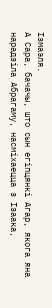Ізмаэля.
А Сара, бачачы, што сын егіпцянкі Агар, якога яна нарадзіла Абрагаму, насміхаецца з Ізаака,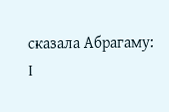сказала Абрагаму:
І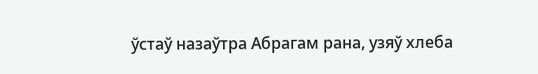ўстаў назаўтра Абрагам рана, узяў хлеба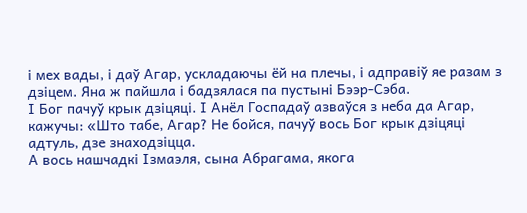і мех вады, і даў Агар, ускладаючы ёй на плечы, і адправіў яе разам з дзіцем. Яна ж пайшла і бадзялася па пустыні Бээр-Сэба.
І Бог пачуў крык дзіцяці. І Анёл Госпадаў азваўся з неба да Агар, кажучы: «Што табе, Агар? Не бойся, пачуў вось Бог крык дзіцяці адтуль, дзе знаходзіцца.
А вось нашчадкі Ізмаэля, сына Абрагама, якога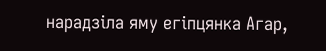нарадзіла яму егіпцянка Агар,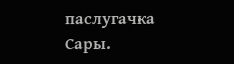паслугачка Сары.